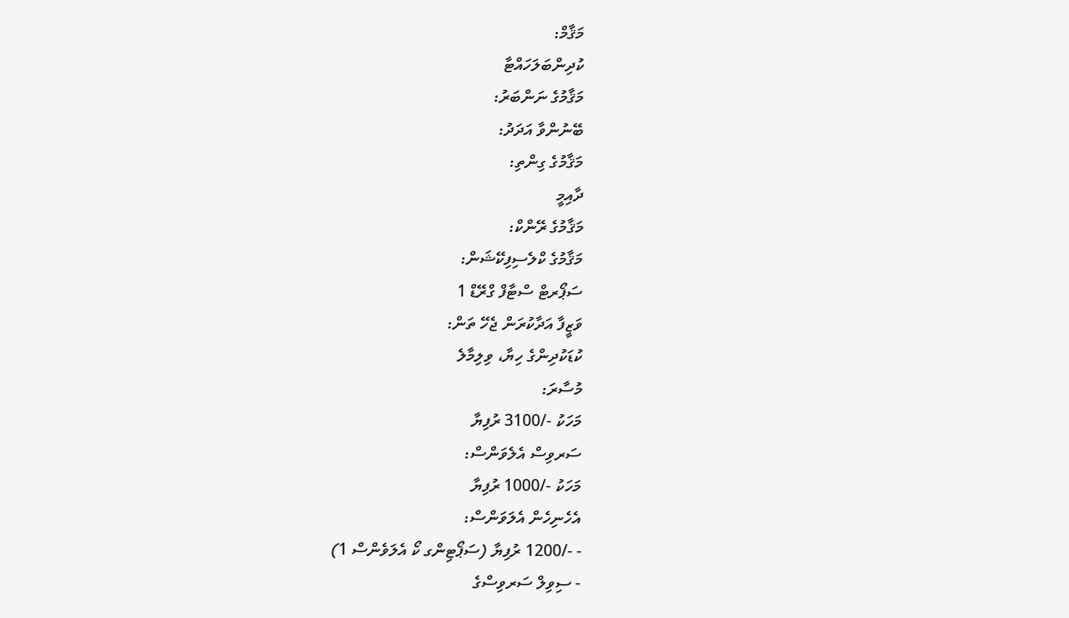މަޤާމް:
ކުދިންބަލަހައްޓާ
މަޤާމުގެ ނަންބަރު:
ބޭނުންވާ އަދަދު:
މަޤާމުގެ ގިންތި:
ދާއިމީ
މަޤާމުގެ ރޭންކް:
މަޤާމުގެ ކްލެސިފިކޭޝަން:
ސަޕޯރޓް ސްޓާފް ގްރޭޑް 1
ވަޒީފާ އަދާކުރަން ޖެހޭ ތަން:
ކުޑަކުދިންގެ ހިޔާ، ވިލިމާލެ
މުސާރަ:
މަހަކު -/3100 ރުފިޔާ
ސަރވިސް އެލެވަންސް:
މަހަކު -/1000 ރުފިޔާ
އެހެނިހެން އެލަވަންސް:
- -/1200 ރުފިޔާ (ސަޕޯޓިންގ ކޯ އެލަވެންސް 1)
- ސިވިލް ސަރވިސްގެ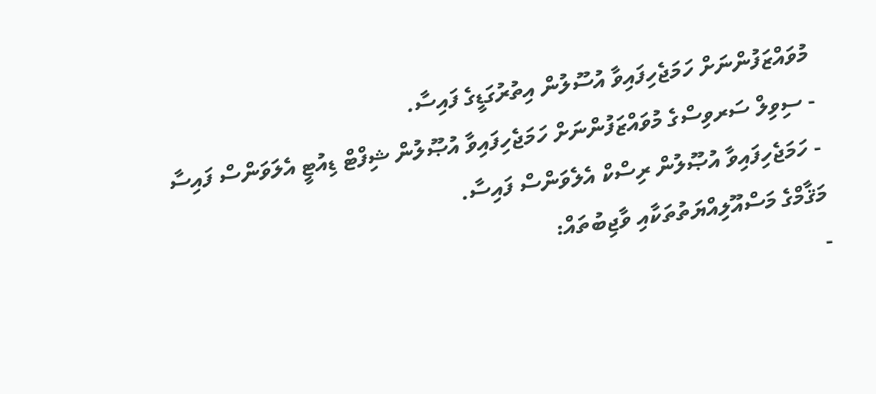މުވައްޒަފުންނަށް ހަމަޖެހިފައިވާ އުސޫލުން އިތުރުގަޑީގެ ފައިސާ.
- ސިވިލް ސަރވިސްގެ މުވައްޒަފުންނަށް ހަމަޖެހިފައިވާ އުޞޫލުން ޝިފްޓް ޑިއުޓީ އެލަވަންސް ފައިސާ
- ހަމަޖެހިފައިވާ އުޞޫލުން ރިސްކް އެލެވަންސް ފައިސާ.
މަޤާމްގެ މަސްއޫލިއްޔަތުތަކާއި ވާޖިބުތައް:
-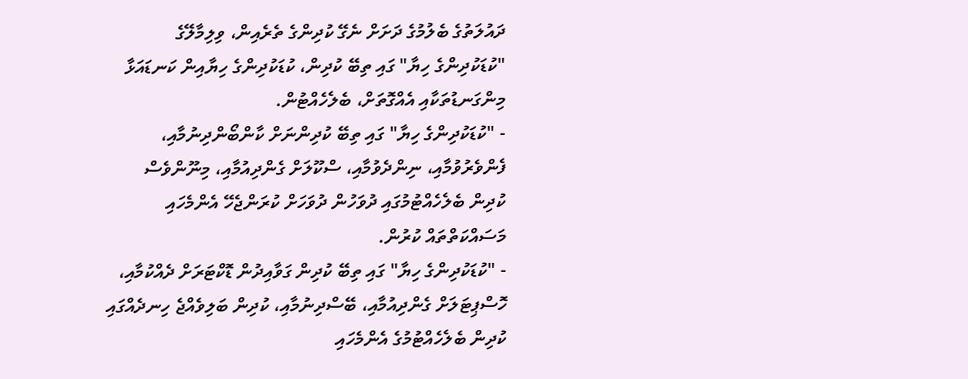ދައުލަތުގެ ބެލުމުގެ ދަށަށް ނެގޭ ކުދިންގެ ތެރެއިން، ވިލިމާލޭގެ "ކުޑަކުދިންގެ ހިޔާ" ގައި ތިބޭ ކުދިން، ކުޑަކުދިންގެ ހިޔާއިން ކަނޑައަޅާ މިންގަނޑުތަކާއި އެއްގޮތަށް، ބެލެހެއްޓުން.
- "ކުޑަކުދިންގެ ހިޔާ" ގައި ތިބޭ ކުދިންނަށް ކާންބޯންދިނުމާއި، ފެންވެރުވުމާއި، ނިންދެވުމާއި، ސްކޫލަށް ގެންދިއުމާއި، މިނޫންވެސް ކުދިން ބެލެހެއްޓުމުގައި ދުވަހުން ދުވަހަށް ކުރަންޖެހޭ އެންމެހައި މަސައްކަތްތައް ކުރުން.
- "ކުޑަކުދިންގެ ހިޔާ" ގައި ތިބޭ ކުދިން ގަވާއިދުން ޑޮކްޓަރަށް ދެއްކުމާއި، ހޮސްޕިޓަލަށް ގެންދިއުމާއި، ބޭސްދިނުމާއި، ކުދިން ބަލިވެއްޖެ ހިނދެއްގައި ކުދިން ބެލެހެއްޓުމުގެ އެންމެހައި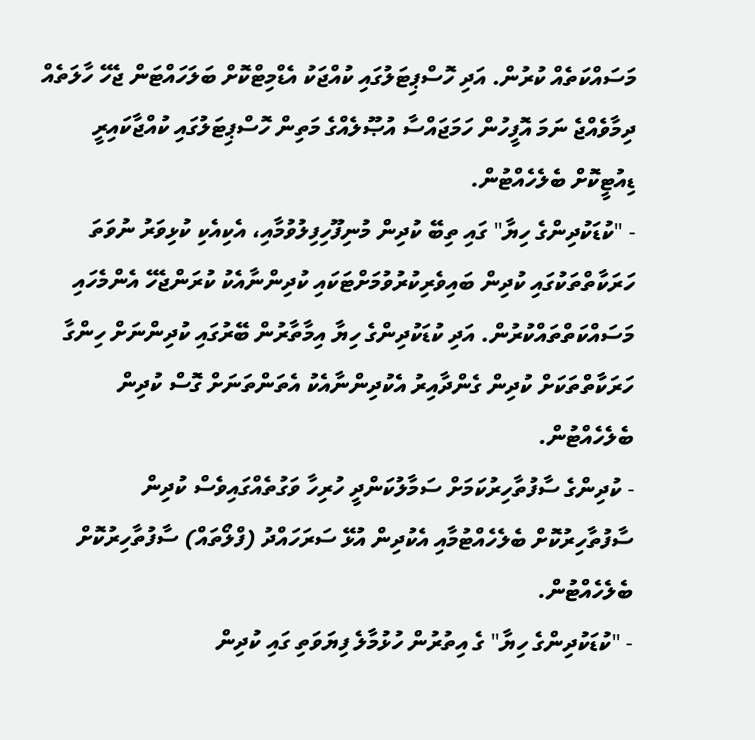މަސައްކަތެއް ކުރުން. އަދި ހޮސްޕިޓަލުގައި ކުއްޖަކު އެޑްމިޓްކޮށް ބަލަހައްޓަން ޖެހޭ ހާލަތެއް ދިމާވެއްޖެ ނަމަ އޮފީހުން ހަމަޖައްސާ އުޞޫލެއްގެ މަތިން ހޮސްޕިޓަލުގައި ކުއްޖާކައިރީ ޑިއުޓީކޮށް ބެލެހެއްޓުން.
- "ކުޑަކުދިންގެ ހިޔާ" ގައި ތިބޭ ކުދިން މުނިފޫހިފިލުވުމާއި، އެކިއެކި ކުޅިވަރު ނުވަތަ ހަރަކާތްތަކުގައި ކުދިން ބައިވެރިކުރުވުމަށްޓަކައި ކުދިންނާއެކު ކުރަންޖެހޭ އެންމެހައި މަސައްކަތްތައްކުރުން. އަދި ކުޑަކުދިންގެ ހިޔާ އިމާތާރުން ބޭރުގައި ކުދިންނަށް ހިންގާ ހަރަކާތްތަކަށް ކުދިން ގެންދާއިރު އެކުދިންނާއެކު އެތަންތަނަށް ގޮސް ކުދިން ބެލެހެއްޓުން.
- ކުދިންގެ ސާފުތާހިރުކަމަށް ސަމާލުކަންދީ ހުރިހާ ވަގުތެއްގައިވެސް ކުދިން ސާފުތާހިރުކޮށް ބެލެހެއްޓުމާއި އެކުދިން އުޅޭ ސަރަހައްދު (ފްލޯތައް) ސާފުތާހިރުކޮށް ބެލެހެއްޓުން.
- "ކުޑަކުދިންގެ ހިޔާ" ގެ އިތުރުން ހުޅުމާލެ ފިޔަވަތި ގައި ކުދިން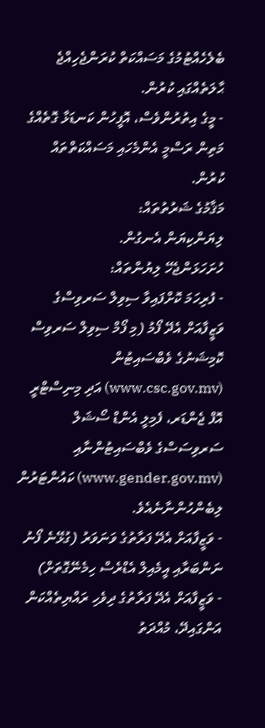ބެލެހެއްޓުމުގެ މަސައްކަތް ކުރަންޖެހިއްޖެ ޙާލަތެއްގައި ކުރުން.
- މީގެ އިތުރުންވެސް، އޮފީހުން ކަނޑަޅާ ގޮތެއްގެ މަތިން ރަސްމީ އެންމެހައި މަސައްކަތްތައް ކުރުން.
މަޤާމުގެ ޝަރުތުތައް:
ލިޔަންކިޔަން އެނގުން.
ހުށަހަޅަންޖެހޭ ލިޔުންތައް:
- ފުރިހަމަ ކޮށްފައިވާ ސިވިލް ސަރވިސްގެ ވަޒީފާއަށް އެދޭ ފޯމު (މި ފޯމް ސިވިލް ސަރވިސް ކޮމިޝަނުގެ ވެބްސައިޓުން (www.csc.gov.mv) އަދި މިނިސްޓްރީ އޮފް ޖެންޑަރ، ފެމިލީ އެންޑް ސޯޝަލް ސަރވިސަސްގެ ވެބްސައިޓުންނާއި (www.gender.gov.mv) ކައުންޓަރުން ލިބެންހުންނާނެއެވެ.
- ވަޒީފާއަށް އެދޭ ފަރާތުގެ ވަނަވަރު (ގުޅޭނެ ފޯނު ނަންބަރާއި އީމެއިލް އެޑްރެސް ހިމެނޭގޮތަށް)
- ވަޒީފާއަށް އެދޭ ފަރާތުގެ ދިވެހި ރައްޔިތެއްކަން އަންގައިދޭ، މުއްދަތު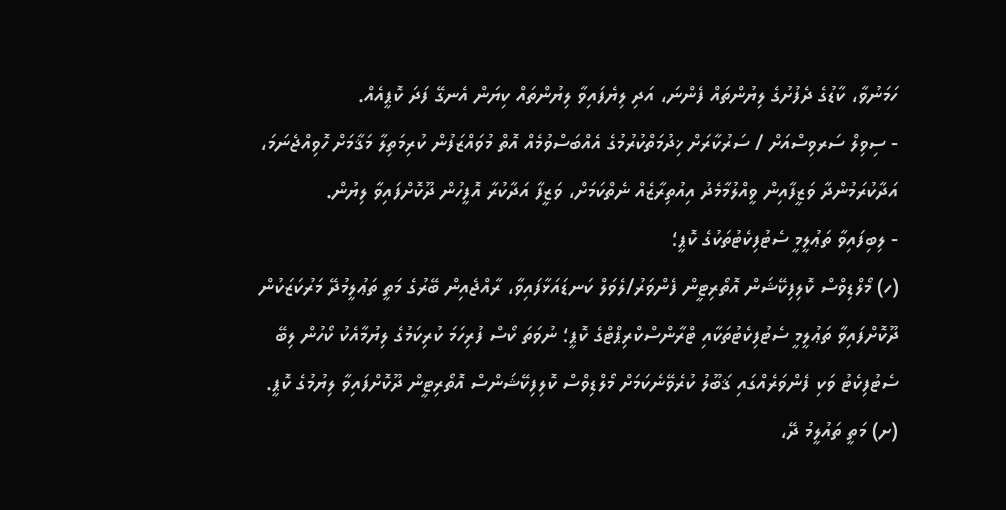ހަމަނުވާ، ކާޑުގެ ދެފުށުގެ ލިޔުންތައް ފެންނަ، އަދި ލިޔެފައިވާ ލިޔުންތައް ކިޔަން އެނގޭ ފަދަ ކޮޕީއެއް.
- ސިވިލް ސަރވިސްއަށް / ސަރުކާރަށް ޚިދުމަތްކުރުމުގެ އެއްބަސްވުމެއް އޮތް މުވައްޒަފުން ކުރިމަތިލާ މަޤާމަށް ހޮވިއްޖެނަމަ، އަދާކުރަމުންދާ ވަޒީފާއިން ވީއްލުމާމެދު އިއުތިރާޒެއް ނެތްކަމަށް، ވަޒީފާ އަދާކުރާ އޮފީހުން ދޫކޮށްފައިވާ ލިޔުން.
- ލިބިފައިވާ ތަޢުލީމީ ސެޓުފިކެޓުތަކުގެ ކޮޕީ؛
(ހ) މޯލްޑިވްސް ކޮލިފިކޭޝަން އޮތޯރިޓީން ފެންވަރު/ލެވަލް ކަނޑައަޅާފައިވާ، ރާއްޖެއިން ބޭރުގެ މަތީ ތަޢުލީމުދޭ މަރުކަޒަކުން ދޫކޮށްފައިވާ ތަޢުލީމީ ސެޓުފިކެޓުތަކާއި ޓްރާންސްކްރިޕްޓްގެ ކޮޕީ؛ ނުވަތަ ކޯސް ފުރިހަމަ ކުރިކަމުގެ ލިޔުމާއެކު ކޯހުން ލިބޭ ސެޓުފިކެޓު ވަކި ފެންވަރެއްގައި ޤަބޫލު ކުރެވޭނެކަމަށް މޯލްޑިވްސް ކޮލިފިކޭޝަންސް އޮތޯރިޓީން ދޫކޮށްފައިވާ ލިޔުމުގެ ކޮޕީ.
(ށ) މަތީ ތައުލީމު ދޭ،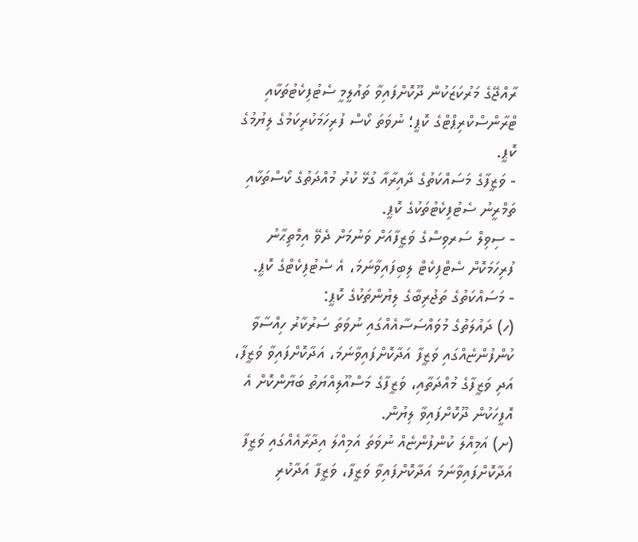ރާއްޖޭގެ މަރުކަޒަކުން ދޫކޮށްފައިވާ ތައުލީމީ ސެޓުފިކެޓުތަކާއި ޓްރާންސްކްރިޕްޓްގެ ކޮޕީ؛ ނުވަތަ ކޯސް ފުރިހަމަކުރިކަމުގެ ލިޔުމުގެ ކޮޕީ.
- ވަޒީފާގެ މަސައްކަތުގެ ދާއިރާއާ ގުޅޭ ކުރު މުއްދަތުގެ ކޯސްތަކާއި ތަމްރީނު ސެޓުފިކެޓުތަކުގެ ކޮޕީ.
- ސިވިލް ސަރވިސްގެ ވަޒީފާއަށް ވަނުމަށް ދެވޭ އިމްތިޙާނު ފުރިހަމަކޮށް ސެޓްފިކެޓް ލިބިފައިވާނަމަ، އެ ސެޓުފިކެޓްގެ ކޮޕީ.
- މަސައްކަތުގެ ތަޖުރިބާގެ ލިޔުންތަކުގެ ކޮޕީ:
(ހ) ދައުލަތުގެ މުވައްސަސާއެއްގައި ނުވަތަ ސަރުކާރު ހިއްސާވާ ކުންފުންޏެއްގައި ވަޒީފާ އަދާކޮށްފައިވާނަމަ، އަދާކޮށްފައިވާ ވަޒީފާ، އަދި ވަޒީފާގެ މުއްދަތާއި، ވަޒީފާގެ މަސްއޫލިއްޔަތު ބަޔާންކޮށް އެ އޮފީހަކުން ދޫކޮށްފައިވާ ލިޔުން.
(ށ) އަމިއްލަ ކުންފުންޏެއް ނުވަތަ އަމިއްލަ އިދާރާއެއްގައި ވަޒީފާ އަދާކޮށްފައިވާނަމަ އަދާކޮށްފައިވާ ވަޒީފާ، ވަޒީފާ އަދާކުރި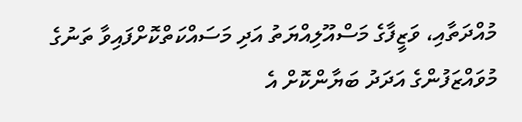މުއްދަތާއި، ވަޒީފާގެ މަސްއޫލިއްޔަތު އަދި މަސައްކަތްކޮށްފައިވާ ތަނުގެ މުވައްޒަފުންގެ އަދަދު ބަޔާންކޮށް އެ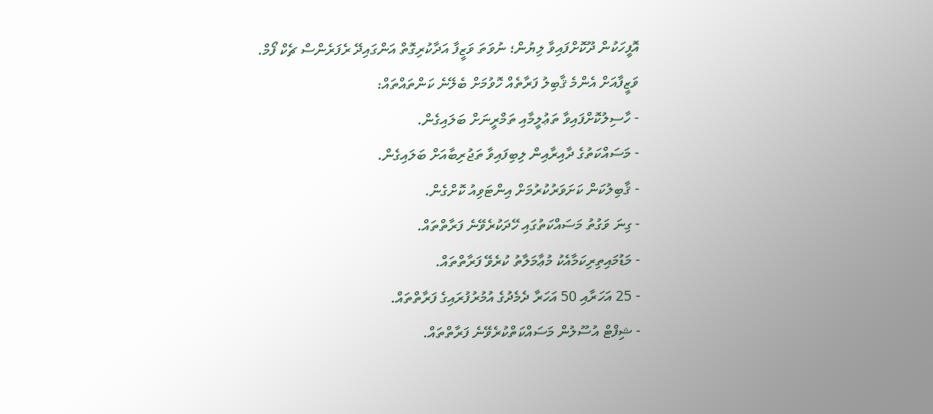އޮފީހަކުން ދޫކޮށްފައިވާ ލިޔުން؛ ނުވަތަ ވަޒީފާ އަދާކުރިގޮތް އަންގައިދޭ ރެފަރެންސް ޗެކް ފޯމް.
ވަޒީފާއަށް އެންމެ ޤާބިލު ފަރާތެއް ހޮވުމަށް ބެލޭނެ ކަންތައްތައް:
- ހާސިލުކޮށްފައިވާ ތަޢުލީމާއި ތަމްރީނަށް ބަލައިގެން.
- މަސައްކަތުގެ ދާއިރާއިން ލިބިފައިވާ ތަޖުރިބާއަށް ބަލައިގެން.
- ޤާބިލުކަން ކަށަވަރުކުރުމަށް އިންޓަވިއު ކޮށްގެން.
- ގިނަ ވަގުތު މަސައްކަތުގައި ހޭދަކުރެވޭނެ ފަރާތްތައް.
- މަޑުމައިތިރިކަމާއެކު މުޢާމަލާތު ކުރެވޭ ފަރާތްތައް.
- 25 އަހަރާއި 50 އަހަރާ ދެމެދުގެ އުމުރުފުރައިގެ ފަރާތްތައް.
- ޝިފްޓް އުސޫލުން މަސައްކަތްކުރެވޭނެ ފަރާތްތައް.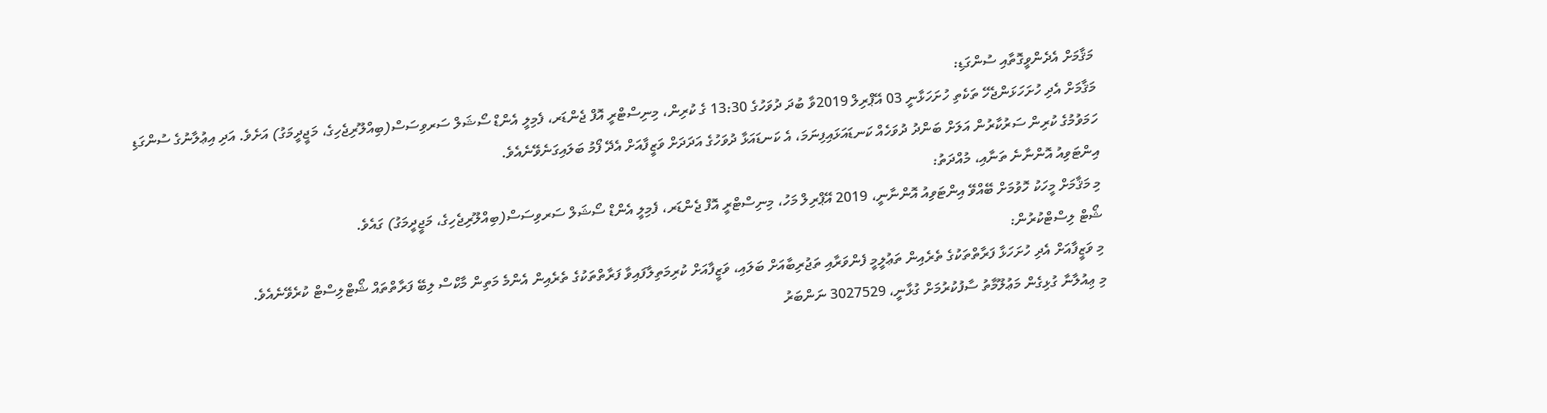މަޤާމަށް އެދެންވީގޮތާއި ސުންގަޑި:
މަޤާމަށް އެދި ހުށަހަޅަންޖެހޭ ތަކެތި ހުށަހަޅާނީ 03 އޭޕްރިލް 2019ވާ ބުދަ ދުވަހުގެ 13:30 ގެ ކުރިން، މިނިސްޓްރީ އޮފް ޖެންޑަރ، ފެމިލީ އެންޑް ސޯޝަލް ސަރވިސަސް(ބިއްލޫރިޖެހިގެ، މަޖީދީމަގު) އަށެވެ. އަދި އިޢުލާނުގެ ސުންގަޑި ހަމަވުމުގެ ކުރިން ސަރުކާރުން އަލަށް ބަންދު ދުވަހެއް ކަނޑައަޅައިފިނަމަ، އެ ކަނޑައަޅާ ދުވަހުގެ އަދަދަށް ވަޒީފާއަށް އެދޭ ފޯމު ބަލައިގަނެވޭނެއެވެ.
އިންޓަވިއު އޮންނާނެ ތަނާއި، މުއްދަތު:
މި މަޤާމަށް މީހަކު ހޮވުމަށް ބޭއްވޭ އިންޓަވިއު އޮންނާނީ، 2019 އޭޕްރިލް މަހު، މިނިސްޓްރީ އޮފް ޖެންޑަރ، ފެމިލީ އެންޑް ސޯޝަލް ސަރވިސަސް(ބިއްލޫރިޖެހިގެ، މަޖީދީމަގު) ގައެވެ.
ޝޯޓް ލިސްޓްކުރުން:
މި ވަޒީފާއަށް އެދި ހުށަހަޅާ ފަރާތްތަކުގެ ތެރެއިން ތަޢުލީމީ ފެންވަރާއި ތަޖުރިބާއަށް ބަލައި، ވަޒީފާއަށް ކުރިމަތިލާފައިވާ ފަރާތްތަކުގެ ތެރެއިން އެންމެ މަތިން މާކްސް ލިބޭ ފަރާތްތައް ޝޯޓްލިސްޓް ކުރެވޭނެއެވެ.
މި ޢިއުލާނާ ގުޅިގެން މަޢުލޫމާތު ސާފުކުރުމަށް ގުޅާނީ، 3027529 ނަންބަރު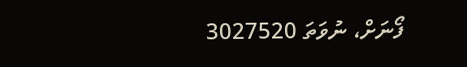ފޯނަށް، ނުވަތަ 3027520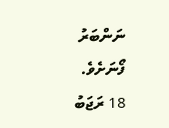ނަންބަރު ފޯނަށެވެ.
18 ރަޖަބު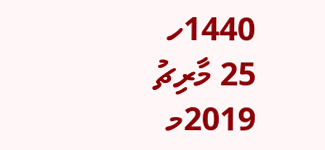1440ހ
25 މާރިޗު 2019މ